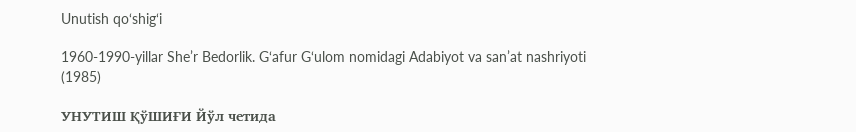Unutish qo‘shig‘i

1960-1990-yillar She’r Bedorlik. G‘afur G‘ulom nomidagi Adabiyot va san’at nashriyoti (1985)

УНУТИШ ҚўШИҒИ Йўл четида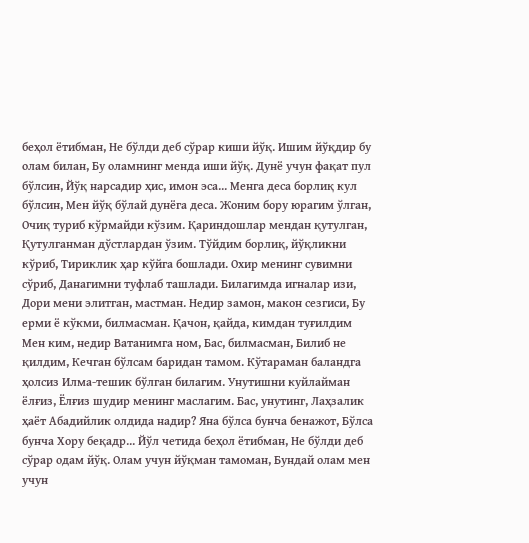беҳол ётибман, Не бўлди деб сўрар киши йўқ. Ишим йўқдир бу олам билан, Бу оламнинг менда иши йўқ. Дунё учун фақат пул бўлсин, Йўқ нарсадир ҳис, имон эса... Менга деса борлиқ кул бўлсин, Мен йўқ бўлай дунёга деса. Жоним бору юрагим ўлган, Очиқ туриб кўрмайди кўзим. Қариндошлар мендан қутулган, Қутулганман дўстлардан ўзим. Тўйдим борлиқ, йўқликни кўриб, Тириклик ҳар кўйга бошлади. Охир менинг сувимни сўриб, Данагимни туфлаб ташлади. Билагимда игналар изи, Дори мени элитган, мастман. Недир замон, макон сезгиси, Бу ерми ё кўкми, билмасман. Қачон, қайда, кимдан туғилдим Мен ким, недир Ватанимга ном, Бас, билмасман, Билиб не қилдим, Кечган бўлсам баридан тамом. Кўтараман баландга ҳолсиз Илма-тешик бўлган билагим. Унутишни куйлайман ёлғиз, Ёлғиз шудир менинг маслагим. Бас, унутинг, Лаҳзалик ҳаёт Абадийлик олдида надир? Яна бўлса бунча бенажот, Бўлса бунча Хору беқадр... Йўл четида беҳол ётибман, Не бўлди деб сўрар одам йўқ. Олам учун йўқман тамоман, Бундай олам мен учун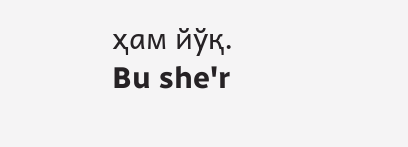ҳам йўқ.
Bu she'r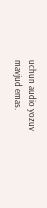uchun audio yozuv mavjud emas.